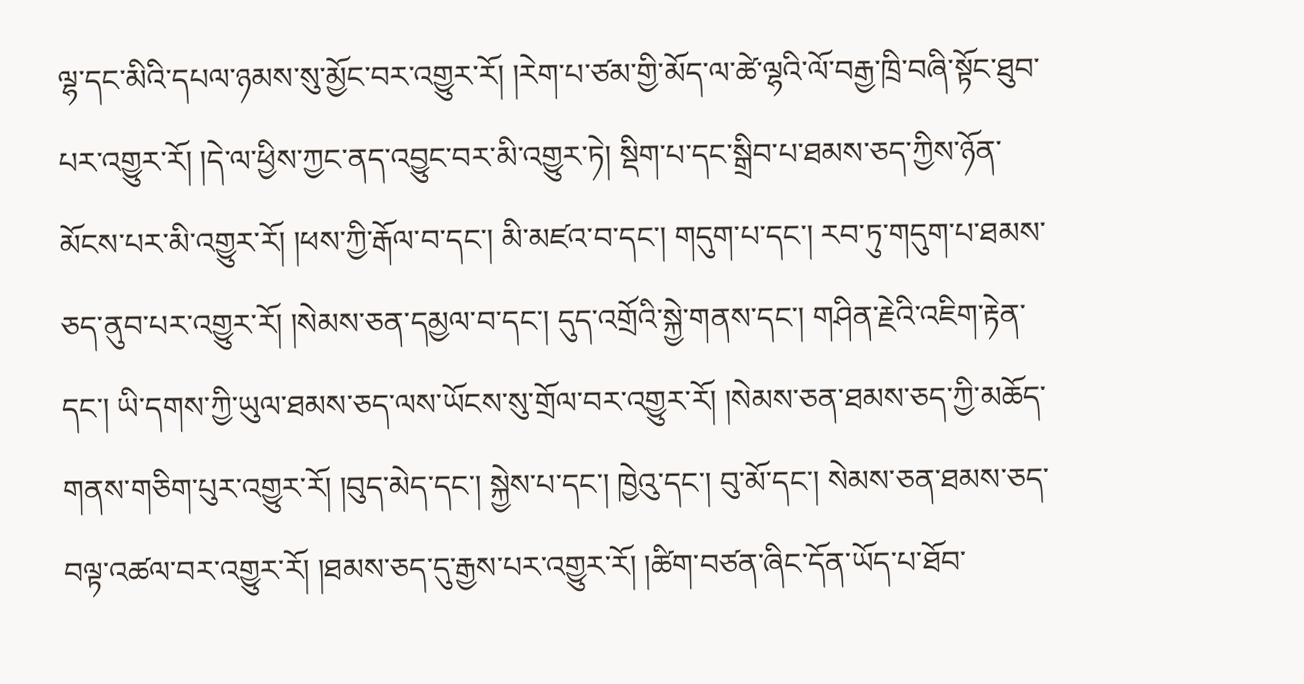ལྷ་དང་མིའི་དཔལ་ཉམས་སུ་མྱོང་བར་འགྱུར་རོ། །རེག་པ་ཙམ་གྱི་མོད་ལ་ཚེ་ལྷའི་ལོ་བརྒྱ་ཁྲི་བཞི་སྟོང་ཐུབ་པར་འགྱུར་རོ། །དེ་ལ་ཕྱིས་ཀྱང་ནད་འབྱུང་བར་མི་འགྱུར་ཏེ། སྡིག་པ་དང་སྒྲིབ་པ་ཐམས་ཅད་ཀྱིས་ཉོན་མོངས་པར་མི་འགྱུར་རོ། །ཕས་ཀྱི་རྒོལ་བ་དང་། མི་མཛའ་བ་དང་། གདུག་པ་དང་། རབ་ཏུ་གདུག་པ་ཐམས་ཅད་ནུབ་པར་འགྱུར་རོ། །སེམས་ཅན་དམྱལ་བ་དང་། དུད་འགྲོའི་སྐྱེ་གནས་དང་། གཤིན་རྗེའི་འཇིག་རྟེན་དང་། ཡི་དགས་ཀྱི་ཡུལ་ཐམས་ཅད་ལས་ཡོངས་སུ་གྲོལ་བར་འགྱུར་རོ། །སེམས་ཅན་ཐམས་ཅད་ཀྱི་མཆོད་གནས་གཅིག་པུར་འགྱུར་རོ། །བུད་མེད་དང་། སྐྱེས་པ་དང་། ཁྱེའུ་དང་། བུ་མོ་དང་། སེམས་ཅན་ཐམས་ཅད་བལྟ་འཚལ་བར་འགྱུར་རོ། །ཐམས་ཅད་དུ་རྒྱས་པར་འགྱུར་རོ། །ཚིག་བཙན་ཞིང་དོན་ཡོད་པ་ཐོབ་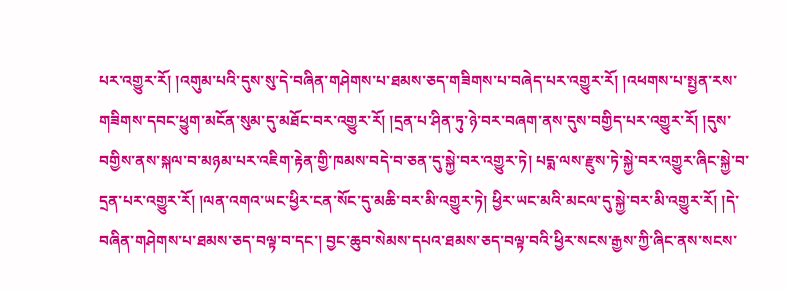པར་འགྱུར་རོ། །འགུམ་པའི་དུས་སུ་དེ་བཞིན་གཤེགས་པ་ཐམས་ཅད་གཟིགས་པ་བཞེད་པར་འགྱུར་རོ། །འཕགས་པ་སྤྱན་རས་གཟིགས་དབང་ཕྱུག་མངོན་སུམ་དུ་མཐོང་བར་འགྱུར་རོ། །དྲན་པ་ཤིན་ཏུ་ཉེ་བར་བཞག་ནས་དུས་བགྱིད་པར་འགྱུར་རོ། །དུས་བགྱིས་ནས་སྐལ་བ་མཉམ་པར་འཇིག་རྟེན་གྱི་ཁམས་བདེ་བ་ཅན་དུ་སྐྱེ་བར་འགྱུར་ཏེ། པདྨ་ལས་རྫུས་ཏེ་སྐྱེ་བར་འགྱུར་ཞིང་སྐྱེ་བ་དྲན་པར་འགྱུར་རོ། །ལན་འགའ་ཡང་ཕྱིར་ངན་སོང་དུ་མཆི་བར་མི་འགྱུར་ཏེ། ཕྱིར་ཡང་མའི་མངལ་དུ་སྐྱེ་བར་མི་འགྱུར་རོ། །དེ་བཞིན་གཤེགས་པ་ཐམས་ཅད་བལྟ་བ་དང་། བྱང་ཆུབ་སེམས་དཔའ་ཐམས་ཅད་བལྟ་བའི་ཕྱིར་སངས་རྒྱས་ཀྱི་ཞིང་ནས་སངས་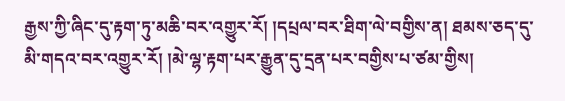རྒྱས་ཀྱི་ཞིང་དུ་རྟག་ཏུ་མཆི་བར་འགྱུར་རོ། །དཔྲལ་བར་ཐིག་ལེ་བགྱིས་ན། ཐམས་ཅད་དུ་མི་གདའ་བར་འགྱུར་རོ། །མེ་ལྷ་རྟག་པར་རྒྱུན་དུ་དྲན་པར་བགྱིས་པ་ཙམ་གྱིས།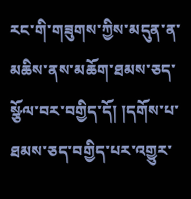རང་གི་གཟུགས་ཀྱིས་མདུན་ན་མཆིས་ནས་མཆོག་ཐམས་ཅད་སྩོལ་བར་བགྱིད་དོ། །དགོས་པ་ཐམས་ཅད་བགྱིད་པར་འགྱུར་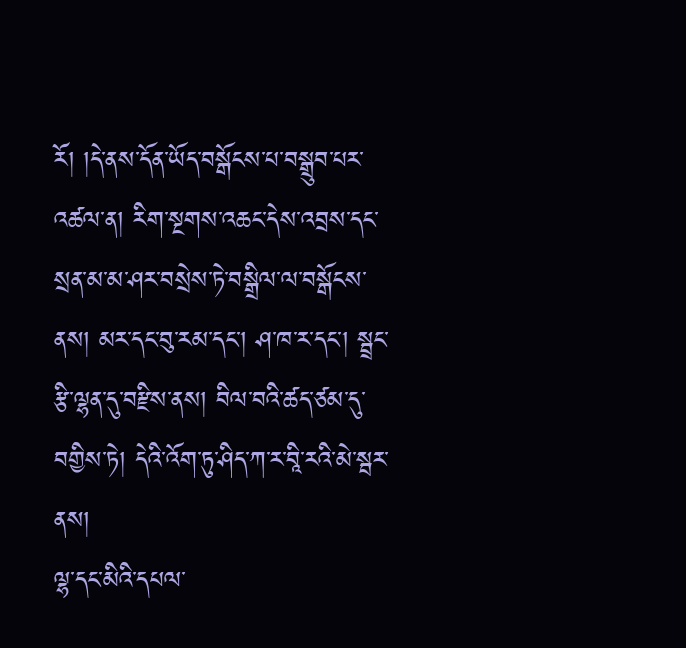རོ། །དེ་ནས་དོན་ཡོད་བསྒོངས་པ་བསྒྲུབ་པར་འཚལ་ན། རིག་སྔགས་འཆང་དེས་འབྲས་དང་སྲན་མ་མ་ཤར་བསྲེས་ཏེ་བསྒྲིལ་ལ་བསྒོངས་ནས། མར་དང་བུ་རམ་དང་། ཤ་ཁ་ར་དང་། སྦྲང་རྩི་ལྷན་དུ་བརྫིས་ནས། བིལ་བའི་ཚད་ཙམ་དུ་བགྱིས་ཏེ། དེའི་འོག་ཏུ་ཤིད་ཀ་ར་བཱི་རའི་མེ་སྦར་ནས།
ལྷ་དང་མིའི་དཔལ་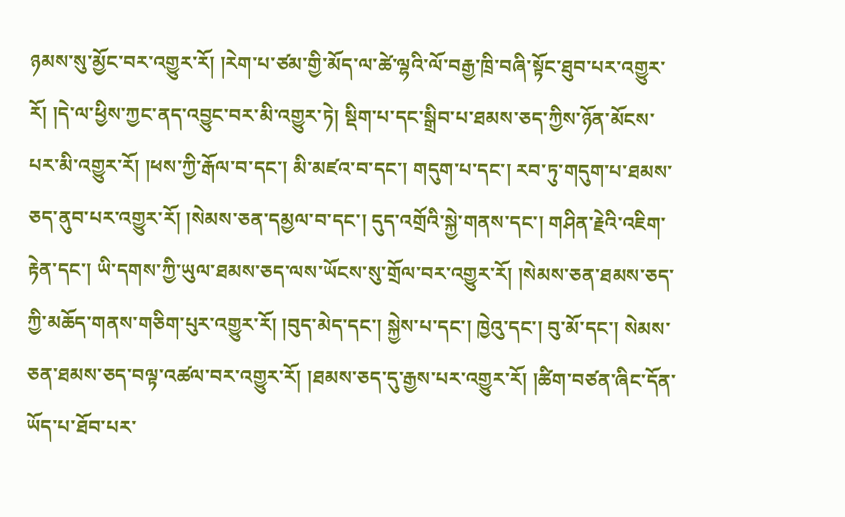ཉམས་སུ་མྱོང་བར་འགྱུར་རོ། །རེག་པ་ཙམ་གྱི་མོད་ལ་ཚེ་ལྷའི་ལོ་བརྒྱ་ཁྲི་བཞི་སྟོང་ཐུབ་པར་འགྱུར་རོ། །དེ་ལ་ཕྱིས་ཀྱང་ནད་འབྱུང་བར་མི་འགྱུར་ཏེ། སྡིག་པ་དང་སྒྲིབ་པ་ཐམས་ཅད་ཀྱིས་ཉོན་མོངས་པར་མི་འགྱུར་རོ། །ཕས་ཀྱི་རྒོལ་བ་དང་། མི་མཛའ་བ་དང་། གདུག་པ་དང་། རབ་ཏུ་གདུག་པ་ཐམས་ཅད་ནུབ་པར་འགྱུར་རོ། །སེམས་ཅན་དམྱལ་བ་དང་། དུད་འགྲོའི་སྐྱེ་གནས་དང་། གཤིན་རྗེའི་འཇིག་རྟེན་དང་། ཡི་དགས་ཀྱི་ཡུལ་ཐམས་ཅད་ལས་ཡོངས་སུ་གྲོལ་བར་འགྱུར་རོ། །སེམས་ཅན་ཐམས་ཅད་ཀྱི་མཆོད་གནས་གཅིག་པུར་འགྱུར་རོ། །བུད་མེད་དང་། སྐྱེས་པ་དང་། ཁྱེའུ་དང་། བུ་མོ་དང་། སེམས་ཅན་ཐམས་ཅད་བལྟ་འཚལ་བར་འགྱུར་རོ། །ཐམས་ཅད་དུ་རྒྱས་པར་འགྱུར་རོ། །ཚིག་བཙན་ཞིང་དོན་ཡོད་པ་ཐོབ་པར་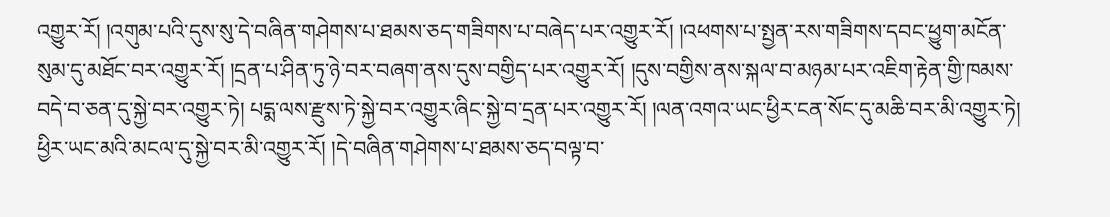འགྱུར་རོ། །འགུམ་པའི་དུས་སུ་དེ་བཞིན་གཤེགས་པ་ཐམས་ཅད་གཟིགས་པ་བཞེད་པར་འགྱུར་རོ། །འཕགས་པ་སྤྱན་རས་གཟིགས་དབང་ཕྱུག་མངོན་སུམ་དུ་མཐོང་བར་འགྱུར་རོ། །དྲན་པ་ཤིན་ཏུ་ཉེ་བར་བཞག་ནས་དུས་བགྱིད་པར་འགྱུར་རོ། །དུས་བགྱིས་ནས་སྐལ་བ་མཉམ་པར་འཇིག་རྟེན་གྱི་ཁམས་བདེ་བ་ཅན་དུ་སྐྱེ་བར་འགྱུར་ཏེ། པདྨ་ལས་རྫུས་ཏེ་སྐྱེ་བར་འགྱུར་ཞིང་སྐྱེ་བ་དྲན་པར་འགྱུར་རོ། །ལན་འགའ་ཡང་ཕྱིར་ངན་སོང་དུ་མཆི་བར་མི་འགྱུར་ཏེ། ཕྱིར་ཡང་མའི་མངལ་དུ་སྐྱེ་བར་མི་འགྱུར་རོ། །དེ་བཞིན་གཤེགས་པ་ཐམས་ཅད་བལྟ་བ་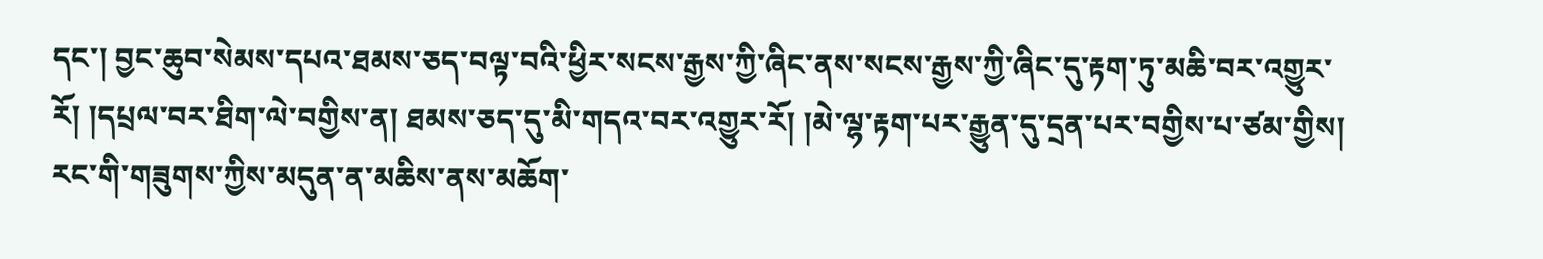དང་། བྱང་ཆུབ་སེམས་དཔའ་ཐམས་ཅད་བལྟ་བའི་ཕྱིར་སངས་རྒྱས་ཀྱི་ཞིང་ནས་སངས་རྒྱས་ཀྱི་ཞིང་དུ་རྟག་ཏུ་མཆི་བར་འགྱུར་རོ། །དཔྲལ་བར་ཐིག་ལེ་བགྱིས་ན། ཐམས་ཅད་དུ་མི་གདའ་བར་འགྱུར་རོ། །མེ་ལྷ་རྟག་པར་རྒྱུན་དུ་དྲན་པར་བགྱིས་པ་ཙམ་གྱིས། རང་གི་གཟུགས་ཀྱིས་མདུན་ན་མཆིས་ནས་མཆོག་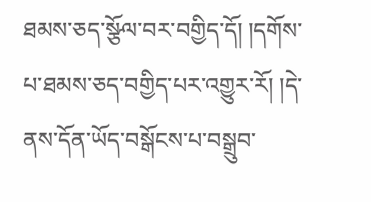ཐམས་ཅད་སྩོལ་བར་བགྱིད་དོ། །དགོས་པ་ཐམས་ཅད་བགྱིད་པར་འགྱུར་རོ། །དེ་ནས་དོན་ཡོད་བསྒོངས་པ་བསྒྲུབ་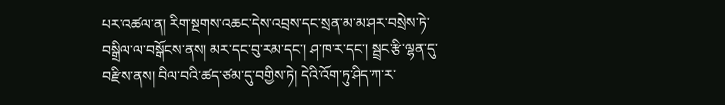པར་འཚལ་ན། རིག་སྔགས་འཆང་དེས་འབྲས་དང་སྲན་མ་མ་ཤར་བསྲེས་ཏེ་བསྒྲིལ་ལ་བསྒོངས་ནས། མར་དང་བུ་རམ་དང་། ཤ་ཁ་ར་དང་། སྦྲང་རྩི་ལྷན་དུ་བརྫིས་ནས། བིལ་བའི་ཚད་ཙམ་དུ་བགྱིས་ཏེ། དེའི་འོག་ཏུ་ཤིད་ཀ་ར་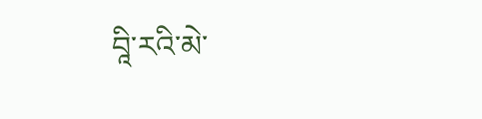བཱི་རའི་མེ་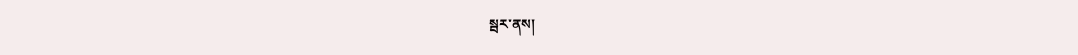སྦར་ནས།